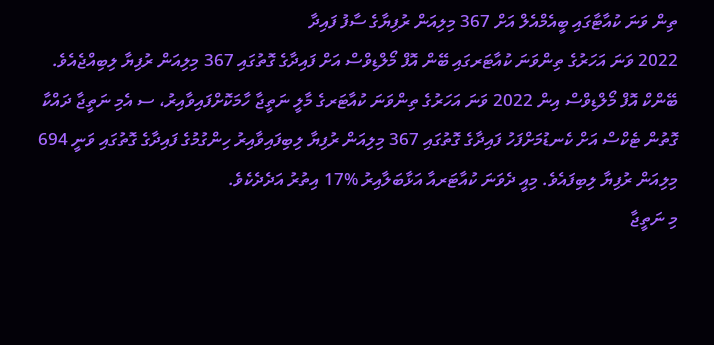ތިން ވަނަ ކުއާޓާގައި ބީއެމްއެލް އަށް 367 މިލިއަން ރުފިޔާގެ ސާފު ފައިދާ
2022 ވަނަ އަހަރުގެ ތިންވަނަ ކުއާޓަރގައި ބޭން އޮފް މޯލްޑިވްސް އަށް ފައިދާގެ ގޮތުގައި 367 މިލިއަން ރުފިޔާ ލިބިއްޖެއެވެ.
ބޭންކް އޮފް މޯލްޑިވްސް އިން 2022 ވަނަ އަހަރުގެ ތިންވަނަ ކުއާޓަރގެ މާލީ ނަތީޖާ ހާމަކޮށްފައިވާއިރު، ސ އެމި ނަތީޖާ ދައްކާ ގޮތުން ޓެކްސް އަށް ކެނޑުމަށްފަހު ފައިދާގެ ގޮތުގައި 367 މިލިއަން ރުފިޔާ ލިބިފައިވާއިރު ހިންގުމުގެ ފައިދާގެ ގޮތުގައި ވަނީ 694 މިލިއަން ރުފިޔާ ލިބިފައެވެ. މިއީ ދެވަނަ ކުއާޓަރއާ އަޅާބަލާއިރު %17 އިތުރު އަދެދެކެވެ.
މި ނަތީޖާ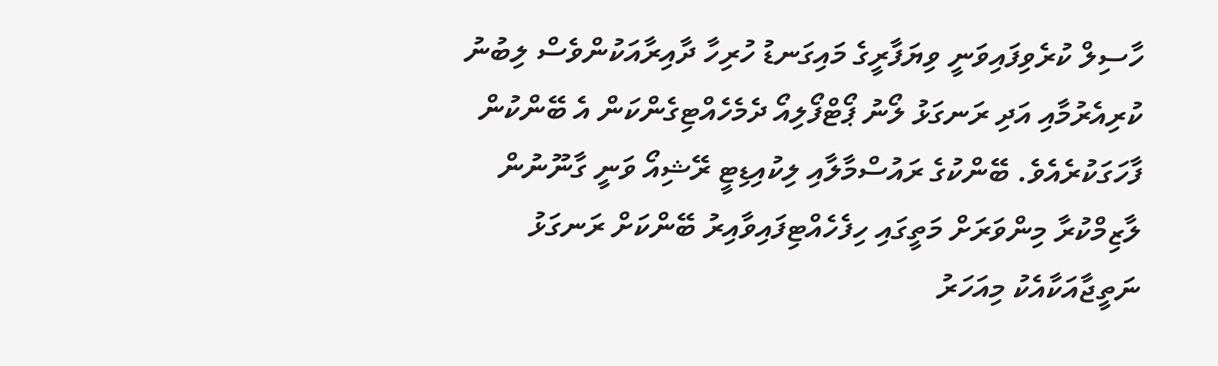ހާސިލް ކުރެވިފައިވަނީ ވިޔަފާރީގެ މައިގަނޑު ހުރިހާ ދާއިރާއަކުންވެސް ލިބުނު ކުރިއެރުމާއި އަދި ރަނގަޅު ލޯނު ޕޯޓްފޯލިއޯ ދެމެހެއްޓިގެންކަން އެ ބޭންކުން ފާހަގަކުރެއެވެ. ބޭންކުގެ ރައުސްމާލާއި ލިކުއިޑިޓީ ރޭޝިއޯ ވަނީ ގާނޫނުން ލާޒިމްކުރާ މިންވަރަށް މަތީގައި ހިފެހެއްޓިފައިވާއިރު ބޭންކަށް ރަނގަޅު ނަތީޖާއަކާއެކު މިއަހަރު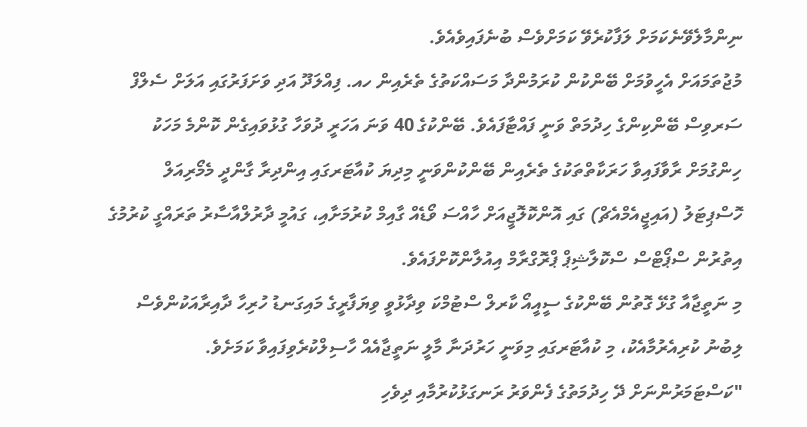ނިންމާލެވޭނެކަމަށް ލަފާކުރެވޭ ކަމަށްވެސް ބުނެފައިވެއެވެ.
މުޖުތަމައަށް އެހީވުމަށް ބޭންކުން ކުރަމުންދާ މަސައްކަތުގެ ތެރެއިން ހއ. ފިއްލަދޫ އަދި ވަށަފަރުގައި އަލަށް ސެލްފް ސަރވިސް ބޭންކިންގެ ހިދުމަތް ވަނީ ފައްޓާފައެވެ. ބޭންކުގެ 40 ވަނަ އަހަރީ ދުވަހާ ގުޅުވައިގެން ކޮންމެ މަހަކު ހިންގުމަށް ރާވާފައިވާ ހަރަކާތްތަކުގެ ތެރެއިން ބޭންކުންވަނީ މިދިޔަ ކުއާޓަރގައި އިންދިރާ ގާންދީ މެމޯރިއަލް ހޮސްޕިޓަލު (އައިޖީއެމްއެޗް) ގައި އޮންކޮލޮޖީއަށް ހާއްސަ ވޯޑެއް ގާއިމް ކުރުމަށާއި، ގައުމީ ދާރުލްއާސާރު ތަރައްގީ ކުރުމުގެ އިތުރުން ސްޕޯޓްސް ސްކޮލާޝިޕް ޕްރޮގްރާމް އިއުލާންކޮށްފައެވެ.
މި ނަތީޖާއާ ގުޅޭ ގޮތުން ބޭންކުގެ ސީއީއޯ ކާރލް ސްޓުމްކަ ވިދާޅުވީ ވިޔަފާރީގެ މައިގަނޑު ހުރިހާ ދާއިރާއަކުންވެސް ލިބުނު ކުރިއެރުމާއެކު، މި ކުއާޓަރގައި މިވަނީ ހަރުދަނާ މާލީ ނަތީޖާއެއް ހާސިލްކުރެވިފައިވާ ކަމަށެވެ.
"ކަސްޓަމަރުންނަށް ދޭ ހިދުމަތުގެ ފެންވަރު ރަނގަޅުކުރުމާއި ދިވެހި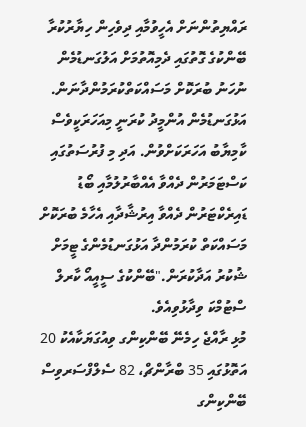ރައްޔިތުންނަށް އެހީވުމާއި ދިވެހިން ހިޔާރުކުރާ ބޭންކުގެ ގޮތުގައި ދެމިއޮތުމަށް އަލުގަނޑުމެން ނުހަނު ބުރަކޮށް މަސައްކަތްކުރަމުންދާނަން. އަޅުގަނޑުމެން އުންމީދު ކުރަނީ މިއަހަރަކީވެސް ކާމިޔާބު އަހަރަކަށްވުން. އަދި މި ފުރުސަތުގައި ކަސްޓަމަރުން ދެއްވާ އެއްބާރުލުމާއި ބޯޑު ޑައިރެކްޓަރުން ދެއްވާ އިރުޝާދާއި އެހާމެ ބުރަކޮށް މަސައްކަތް ކުރަމުންދާ އަޅުގަނޑުމެންގެ ޓީމަށް ޝުކުރު އަދާކުރަން."ބޭންކުގެ ސީއީއޯ ކާރލް ސްޓުމްކަ ވިދާޅުވިއެވެ.
މުޅި ރާއްޖެ ހިމެނޭ ބޭންކިންގ ވިއުގަޔަކާއެކު 20 އަތޮޅުގައި 35 ބްރާންޗް، 82 ސެލްފްސަރވިސް ބޭންކިންގ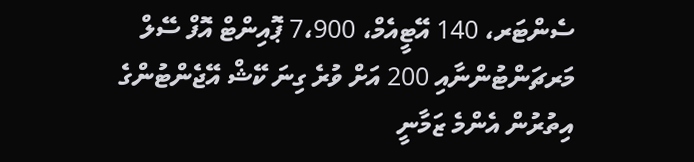ސެންޓަރ، 140 އޭޓީއެމް، 7،900 ޕޮއިންޓް އޮފް ސޭލް މަރޗަންޓުންނާއި 200 އަށް ވުރެ ގިނަ ކޭޝް އޭޖެންޓުންގެ އިތުރުން އެންމެ ޒަމާނީ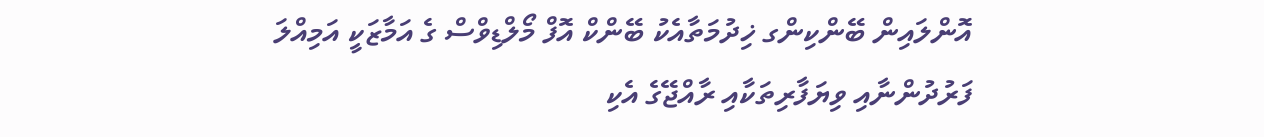އޮންލައިން ބޭންކިންގ ޚިދުމަތާއެކު ބޭންކް އޮފް މޯލްޑިވްސް ގެ އަމާޒަކީ އަމިއްލަ ފަރުދުންނާއި ވިޔަފާރިތަކާއި ރާއްޖޭގެ އެކި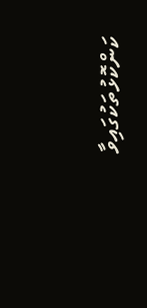ކަންކޮޅުތަކުގައިވާ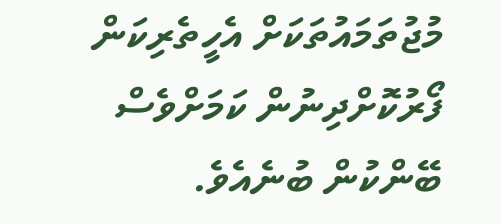މުޖުތަމައުތަކަށް އެހީތެރިކަން ފޯރުކޮށްދިނުން ކަމަށްވެސް ބޭންކުން ބުނެއެވެ.